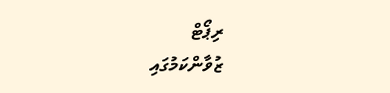ރިޕޯޓް
ޒުވާންކަމުގައި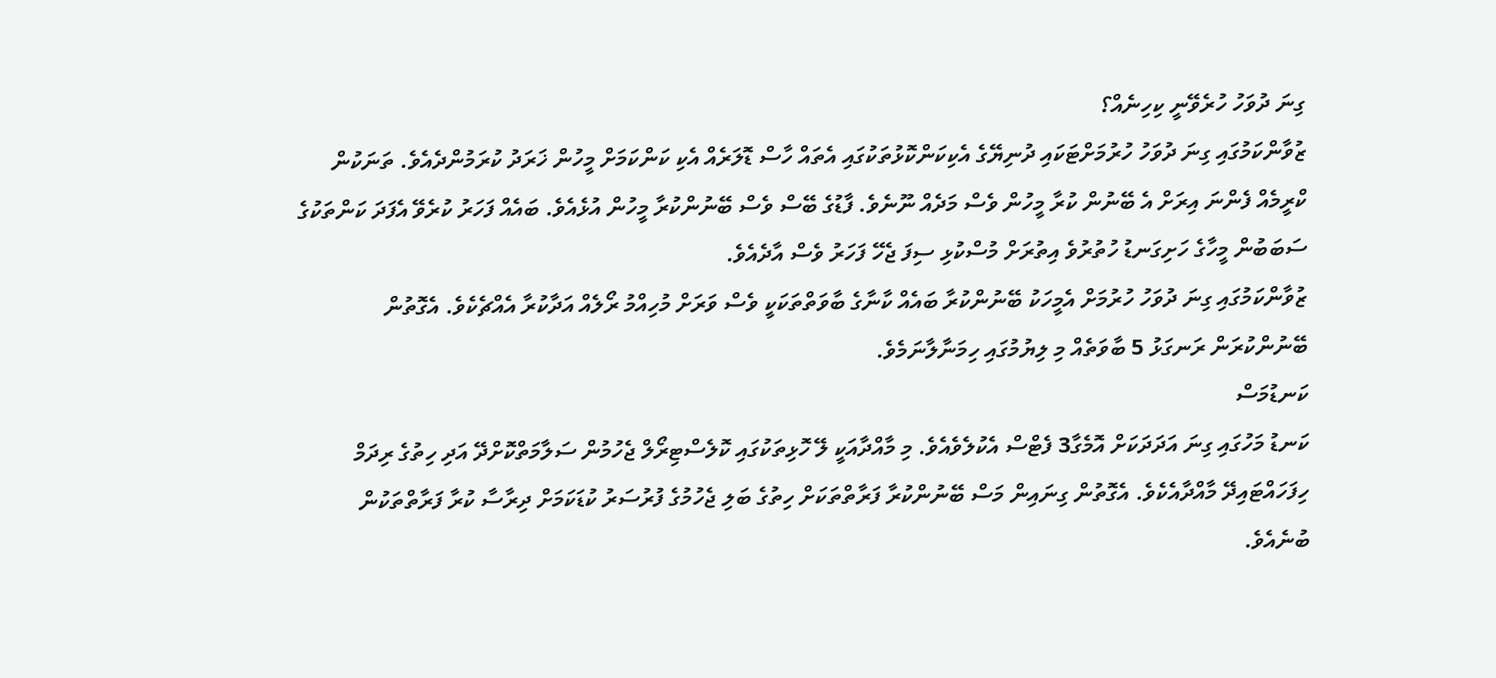ގިނަ ދުވަހު ހުރެވޭނީ ކިހިނެއް؟
ޒުވާންކަމުގައި ގިނަ ދުވަހު ހުރުމަށްޓަކައި ދުނިޔޭގެ އެކިކަންކޮޅުތަކުގައި އެތައް ހާސް ޑޮލަރެއް އެކި ކަންކަމަށް މީހުން ޚަރަދު ކުރަމުންދެއެވެ. ތަނަކުން ކްރީމެއް ފެންނަ އިރަށް އެ ބޭނުން ކުރާ މީހުން ވެސް މަދެއް ނޫނެވެ. ފާޑުގެ ބޭސް ވެސް ބޭނުންކުރާ މީހުން އުޅެއެވެ. ބައެއް ފަހަރު ކުރެވޭ އެފަދަ ކަންތަކުގެ ސަބަބުން މީހާގެ ހަށިގަނޑު ހުތުރުވެ އިތުރަށް މުސްކުޅި ސިފަ ޖެހޭ ފަހަރު ވެސް އާދެއެވެ.
ޒުވާންކަމުގައި ގިނަ ދުވަހު ހުރުމަށް އެމީހަކު ބޭނުންކުރާ ބައެއް ކާނާގެ ބާވަތްތަކަކީ ވެސް ވަރަށް މުހިއްމު ރޯލެއް އަދާކުރާ އެއްޗެކެވެ. އެގޮތުން ބޭނުންކުރަން ރަނގަޅު 5 ބާވަތެއް މި ލިޔުމުގައި ހިމަނާލާނަމެވެ.
ކަނޑުމަސް
ކަނޑު މަހުގައި ގިނަ އަދަދަކަށް އޮމެގާ3 ފެޓްސް އެކުލެވެއެވެ. މި މާއްދާއަކީ ލޭ ހޮޅިތަކުގައި ކޮލެސްޓިރޯލް ޖެހުމުން ސަލާމަތްކޮށްދޭ އަދި ހިތުގެ ރިދަމް ހިފަހައްޓައިދޭ މާއްދާއެކެވެ. އެގޮތުން ގިނައިން މަސް ބޭނުންކުރާ ފަރާތްތަކަށް ހިތުގެ ބަލި ޖެހުމުގެ ފުރުސަރު ކުޑަކަމަށް ދިރާސާ ކުރާ ފަރާތްތަކުން ބުނެއެވެ.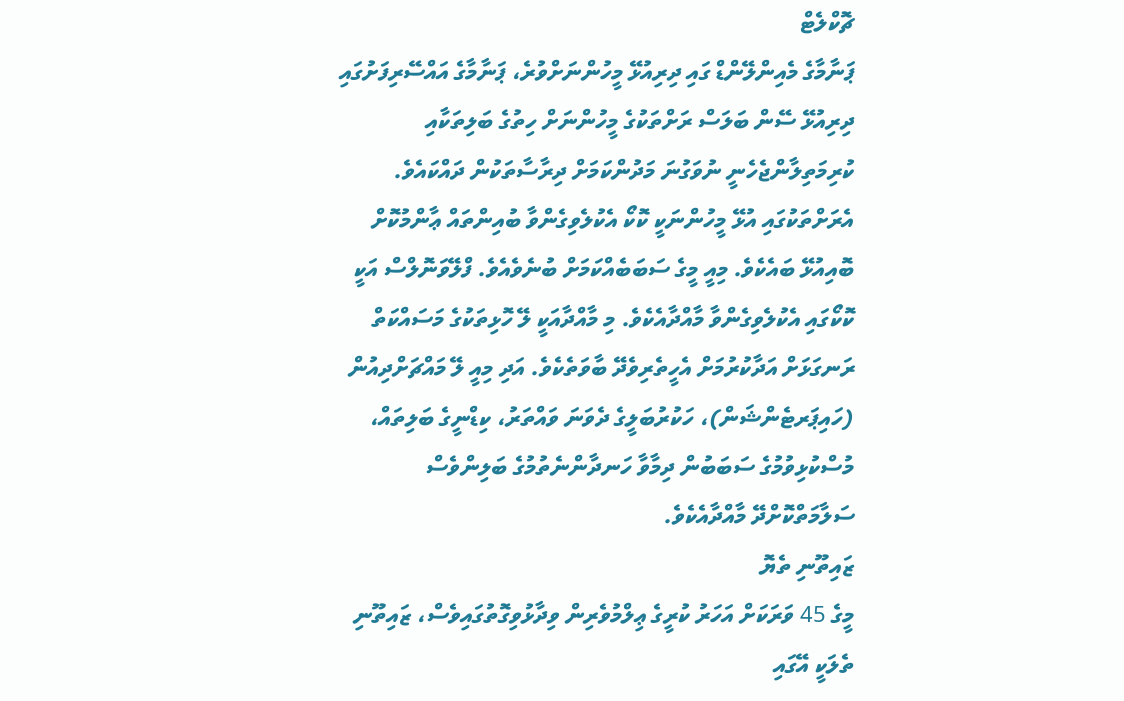ޗޮކްލެޓް
ޕަނާމާގެ މެއިންލޭންޑް ގައި ދިރިއުޅޭ މީހުންނަށްވުރެ، ޕަނާމާގެ އައްސޭރިފަށުގައި ދިރިއުޅޭ ސޭން ބަލަސް ރަށްތަކުގެ މީހުންނަށް ހިތުގެ ބަލިތަކާއި ކުރިމަތިލާންޖެހެނީ ނުވަގުނަ މަދުންކަމަށް ދިރާސާތަކުން ދައްކައެވެ. އެރަށްތަކުގައި އުޅޭ މީހުންނަކީ ކޮކޯ އެކުލެވިގެންވާ ބުއިންތައް ޢާންމުކޮށް ބޮއިއުޅޭ ބައެކެވެ. މިއީ މީގެ ސަބަބެއްކަމަށް ބުނެވެއެވެ. ފްލޭވަނޮލްސް އަކީ ކޮކޯގައި އެކުލެވިގެންވާ މާއްދާއެކެވެ. މި މާއްދާއަކީ ލޭ ހޮޅިތަކުގެ މަސައްކަތް ރަނގަޅަށް އަދާކުރުމަށް އެހީތެރިވެދޭ ބާވަތެކެވެ. އަދި މިއީ ލޭ މައްޗަށްދިއުން (ހައިޕަރޓެންޝަން)، ހަކުރުބަލީގެ ދެވަނަ ވައްތަރު، ކިޑްނީގެ ބަލިތައް، މުސްކުޅިވުމުގެ ސަބަބުން ދިމާވާ ހަނދާންނެތުމުގެ ބަލިންވެސް ސަލާމަތްކޮށްދޭ މާއްދާއެކެވެ.
ޒައިތޫނި ތެޔޮ
މީގެ 45 ވަރަކަށް އަހަރު ކުރީގެ ޢިލްމުވެރިން ވިދާޅުވިގޮތުގައިވެސް، ޒައިތޫނި ތެލަކީ އޭގައި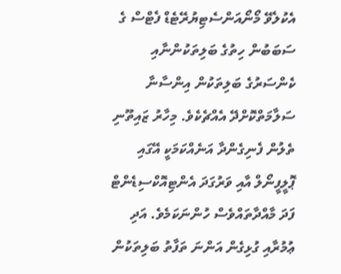އެކުލެވޭ މޯނޯއަންސެޓިޔުރޭޓެޑް ފެޓްސް ގެ ސަބަބުން ހިތުގެ ބަލިތަކުންނާއި ކެންސަރުގެ ބަލިތަކުން އިންސާނާ ސަލާމަތްކޮށްދޭ އެއްޗެކެވެ. މިހާރު ޒައިތޫނި ތެލުން ފެނިގެންދާ އަނެއްކަމަކީ އޭގައި ޕޮލީފީނޯލް އާއި ވަރުގަދަ އެންޓިއޮކްސިޑެންޓް ފަދަ މާއްދާތައްވެސް ހުންނަކަމެވެ. އަދި ޢުމުރާއި ގުޅިގެން އަންނަ ތަފާތު ބަލިތަކުން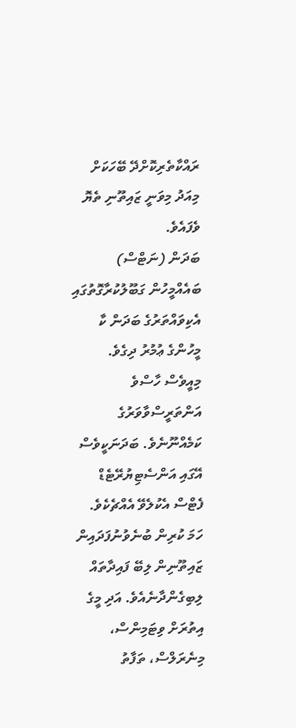ރައްކާތެރިކޮށްދޭ ބޭހަކަށް މިއަދު މިވަނީ ޒައިތޫނި ތެޔޮ ވެފައެވެ.
ބަދަން (ނަޓްސް)
ބައެއްމީހުން ގަބޫލުކުރާގޮތުގައި އެކިވައްތަރުގެ ބަދަން ކާ މީހުންގެ ޢުމުރު ދިގެވެ. މިއީވެސް ހާސްވެ އަންތަރީސްވާވަރުގެ ކަމެއްނޫނެވެ. ބަދަނަކީވެސް އޭގައި އަންސެޓިޔުރޭޓެޑް ފެޓްސް އެކުލެވޭ އެއްޗެކެވެ. ހަމަ ކުރިން ބުނެވުނުފަދައިން ޒައިތޫނިން ލިބޭ ފައިދާތައް ލިބިގެންދާނެއެވެ. އަދި މީގެ އިތުރަށް ވިޓަމިންސް، މިނެރަލްސް، ތަފާތު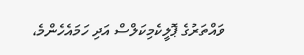ވައްތަރުގެ ޕޮލީކެމިކަލްސް އަދި ހަމައެހެންމެ،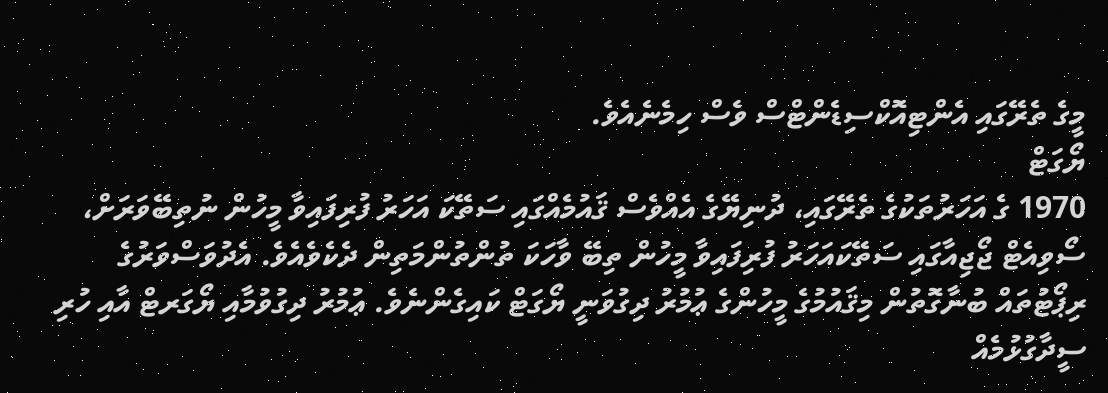މީގެ ތެރޭގައި އެންޓިއޮކްސިޑެންޓްސް ވެސް ހިމެނެއެވެ.
ޔޯގަޓް
1970 ގެ އަހަރުތަކުގެ ތެރޭގައި، ދުނިޔޭގެ އެއްވެސް ޤައުމެއްގައި ސަތޭކަ އަހަރު ފުރިފައިވާ މީހުން ނުތިބޭވަރަށް، ސޯވިއެޓް ޖޯޖިއާގައި ސަތޭކައަހަރު ފުރިފައިވާ މީހުން ތިބޭ ވާހަކަ ތުންތުންމަތިން ދެކެވެއެވެ. އެދުވަސްވަރުގެ ރިޕޯޓުތައް ބުނާގޮތުން މިޤައުމުގެ މީހުންގެ ޢުމުރު ދިގުވަނީ ޔޯގަޓް ކައިގެންނެވެ. ޢުމުރު ދިގުވުމާއި ޔޯގަރޓް އާއި ހުރި ސީދާގުޅުމެއް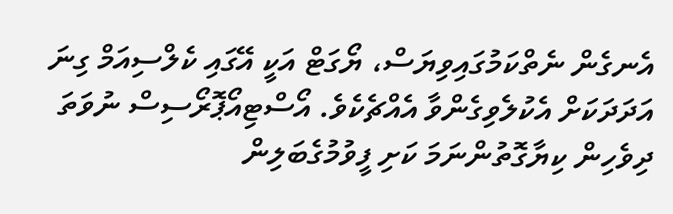އެނގެން ނެތްކަމުގައިވިޔަސް، ޔޯގަޓް އަކީ އޭގައި ކެލްސިއަމް ގިނަ އަދަދަކަށް އެކުލެވިގެންވާ އެއްޗެކެވެ. އޯސްޓިއޯޕޮރޯސިސް ނުވަތަ ދިވެހިން ކިޔާގޮތުންނަމަ ކަށި ފީވުމުގެބަލިން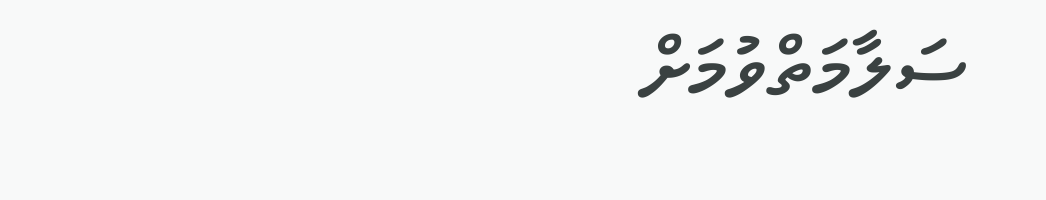ސަލާމަތްވުމަށް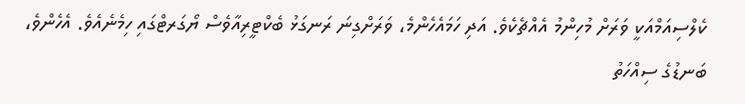ކެލްސިއަމްއަކީ ވަރަށް މުހިންމު އެއްޗެކެވެ. އަދި ހަމައެހެންމެ، ވަރަށްގިނަ ރަނގަޅު ބެކްޓީރިއާވެސް ޔޯގަރޓްގައި ހިމެނެއެވެ. އެހެންވެ، ބަނޑުގެ ސިއްހަތު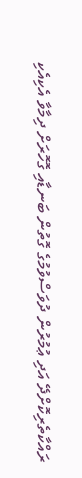ރައްކާތެރިކޮށްދޭ އަދި ޢުމުރުން ދުވަސްވުމުގެ ގޮތުން ބަނޑާއި ގޮހޮރަށް ދިމާވާ އެކިއެކި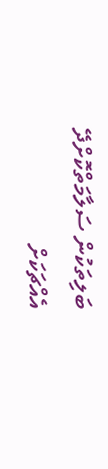ބަލިތަކުން ސަލާމަތްކޮށްދޭ އެއްޗަކަށް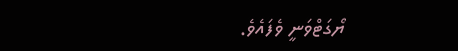ޔޯގަޓްވަނީ ވެފައެވެ.